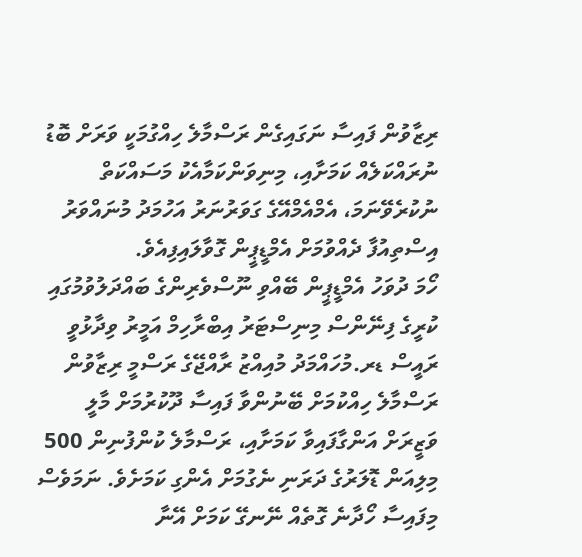ރިޒާވުން ފައިސާ ނަގައިގެން ރަސްމާލެ ހިއްގުމަކީ ވަރަށް ބޮޑު ނުރައްކަލެއް ކަމަށާއި، މިނިވަންކަމާއެކު މަސައްކަތް ނުކުރެވޭނަމަ، އެމްއެމްއޭގެ ގަވަރުނަރު އަހުމަދު މުނައްވަރު އިސްތިއުފާ ދެއްވުމަށް އެމްޑީޕީން ގޮވާލައިފިއެވެ.
ހޯމަ ދުވަހު އެމްޑީޕީން ބޭއްވި ނޫސްވެރިންގެ ބައްދަލުވުމުގައި ކުރީގެ ފިނޭންސް މިނިސްޓަރު އިބްރާހިމް އަމީރު ވިދާޅުވީ ރައީސް ޑރ.މުހައްމަދު މުއިއްޒު ރާއްޖޭގެ ރަސްމީ ރިޒާވުން ރަސްމާލެ ހިއްކުމަށް ބޭނުންވާ ފައިސާ ދޫކުރުމަށް މާލީ ވަޒީރަށް އަންގާފައިވާ ކަމަށާއި، ރަސްމާލެ ކުންފުނިން 500 މިލިއަން ޑޮލަރުގެ ދަރަނި ނެގުމަށް އެންގި ކަމަށެވެ. ނަމަވެސް މިފައިސާ ހޯދާނެ ގޮތެއް ނޭނގޭ ކަމަށް އޭނާ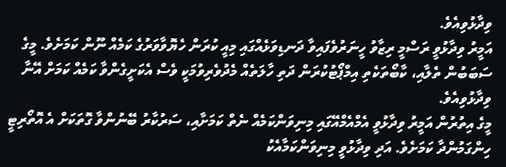ވިދާޅުވިއެވެ.
އަމީރު ވިދާޅުވީ ރަސްމީ ރިޒާވު ހީނަރުވެފައިވާ ދަނޑިވަޅެއްގައި މިއީ ކުރަން ހެޔޮވާވަރުގެ ކަމެއް ނޫން ކަމަށެވެ. މީގެ ސަބަބުން ތެލާއި، ކާބޯތަކެތި އިމްޕޯޓުކުރަން ދަތި ހާލަތެއް މެދުވެރިވުމަކީ ވެސް އެކަށީގެންވާ ކަމެއް ކަމަށް އޭނާ ވިދާޅުވިއެވެ.
މީގެ އިތުރުން އަމީރު ވިދާޅުވީ އެމްއެމްއޭގައި މިނިވަންކަމެއް ނެތް ކަމަށާއި، ސަރުކާރު ބޭނުންވާ ގޮތަކަށް އެ އޮތޯރިޓީ ހިންގަމުންދާ ކަމަށެވެ. އަދި ވިދާޅުވީ މިނިވަންކަމާއެކު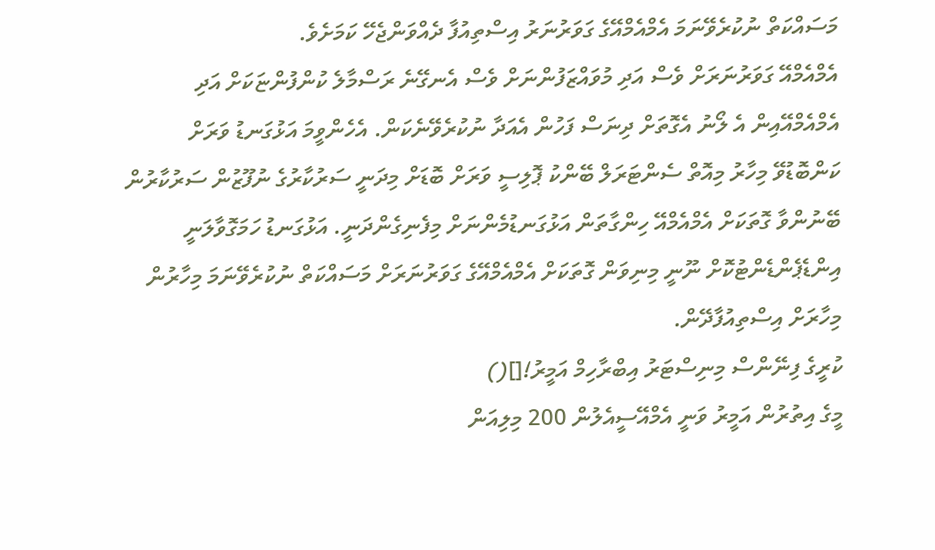މަސައްކަތް ނުކުރެވޭނަމަ އެމްއެމްއޭގެ ގަވަރުނަރު އިސްތިއުފާ ދެއްވަންޖެހޭ ކަމަށެވެ.
އެމްއެމްއޭ ގަވަރުނަރަށް ވެސް އަދި މުވައްޒަފުންނަށް ވެސް އެނގޭނެ ރަސްމާލެ ކުންފުންޏަކަށް އަދި އެމްއެމްއޭއިން އެ ލޯނު އެގޮތަށް ދިނަސް ފަހުން އެއަދާ ނުކުރެވޭނެކަން. އެހެންވީމަ އަޅުގަނޑު ވަރަށް ކަންބޮޑުވޭ މިހާރު މިއޮތް ސެންޓަރަލް ބޭންކު ޕޮލިސީ ވަރަށް ބޮޑަށް މިދަނީ ސަރުކާރުގެ ނުފޫޒުން ސަރުކާރުން ބޭނުންވާ ގޮތަކަށް އެމްއެމްއޭ ހިންގާތަން އަޅުގަނޑުމެންނަށް މިފެނިގެންދަނީ. އަޅުގަނޑު ހަމަގޮވާލަނީ އިންޑެޕެންޑެންޓުކޮށް ނޫނީ މިނިވަން ގޮތަކަށް އެމްއެމްއޭގެ ގަވަރުނަރަށް މަސައްކަތް ނުކުރެވޭނަމަ މިހާރުން މިހާރަށް އިސްތިއުފާދޭން.
ކުރީގެ ފިނޭންސް މިނިސްޓަރު އިބްރާހިމް އަމީރު![]()
މީގެ އިތުރުން އަމީރު ވަނީ އެމްއޭސީއެލުން 200 މިލިއަން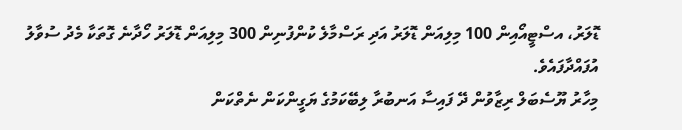ޑޮލަރު، އސްޓީއޯއިން 100 މިލިއަން ޑޮލަރު އަދި ރަސްމާލެ ކުންފުނިން 300 މިލިއަން ޑޮލަރު ހޯދާނެ ގޮތަކާ މެދު ސުވާލު އުފައްދާފައެވެ.
މިހާރު ޔޫސެބަލް ރިޒާވުން ދޭ ފައިސާ އަނބުރާ ލިބޭކަމުގެ ޔަގީންކަން ނެތްކަން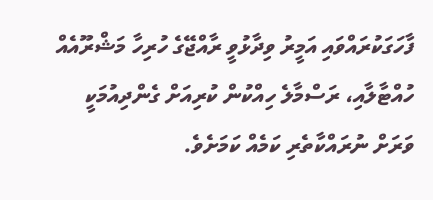ފާހަގަކުރައްވައި އަމީރު ވިދާޅުވީ ރާއްޖޭގެ ހުރިހާ މަޝްރޫއެއް ހުއްޓާލާއި، ރަސްމާލެ ހިއްކުން ކުރިއަށް ގެންދިއުމަކީ ވަރަށް ނުރައްކާތެރި ކަމެއް ކަމަށެވެ.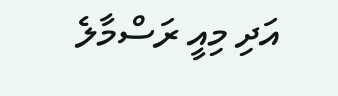އަދި މިއީ ރަސްމާލެ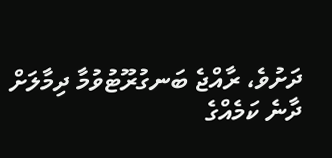ދަށުވެ، ރާއްޖެ ބަނގުރޫޓުވުމާ ދިމާލަށް ދާނެ ކަމެއްގެ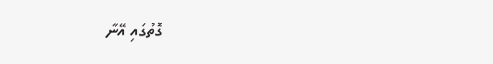ގޮތުގައި އޭނާ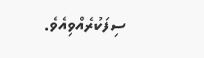ސިފަކުރެއްވިއެވެ.